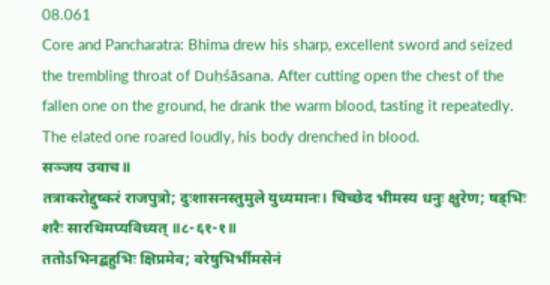08.061
Core and Pancharatra: Bhima drew his sharp, excellent sword and seized the trembling throat of Duḥśāsana. After cutting open the chest of the fallen one on the ground, he drank the warm blood, tasting it repeatedly. The elated one roared loudly, his body drenched in blood.
सञ्जय उवाच॥
तत्राकरोद्दुष्करं राजपुत्रो; दुःशासनस्तुमुले युध्यमानः। चिच्छेद भीमस्य धनुः क्षुरेण; षड्भिः शरैः सारथिमप्यविध्यत् ॥८-६१-१॥
ततोऽभिनद्बहुभिः क्षिप्रमेव; वरेषुभिर्भीमसेनं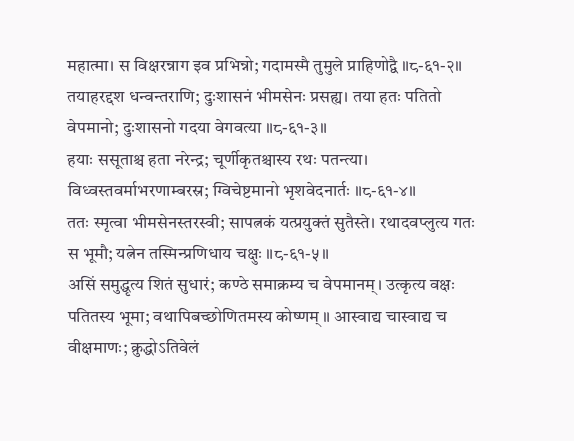महात्मा। स विक्षरन्नाग इव प्रभिन्नो; गदामस्मै तुमुले प्राहिणोद्वै ॥८-६१-२॥
तयाहरद्दश धन्वन्तराणि; दुःशासनं भीमसेनः प्रसह्य। तया हतः पतितो वेपमानो; दुःशासनो गदया वेगवत्या ॥८-६१-३॥
हयाः ससूताश्च हता नरेन्द्र; चूर्णीकृतश्चास्य रथः पतन्त्या। विध्वस्तवर्माभरणाम्बरस्र; ग्विचेष्टमानो भृशवेदनार्तः ॥८-६१-४॥
ततः स्मृत्वा भीमसेनस्तरस्वी; सापत्नकं यत्प्रयुक्तं सुतैस्ते। रथादवप्लुत्य गतः स भूमौ; यत्नेन तस्मिन्प्रणिधाय चक्षुः ॥८-६१-५॥
असिं समुद्धृत्य शितं सुधारं; कण्ठे समाक्रम्य च वेपमानम्। उत्कृत्य वक्षः पतितस्य भूमा; वथापिबच्छोणितमस्य कोष्णम् ॥ आस्वाद्य चास्वाद्य च वीक्षमाणः; क्रुद्धोऽतिवेलं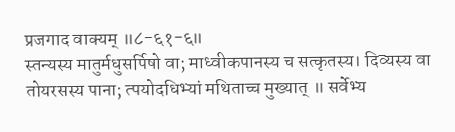प्रजगाद वाक्यम् ॥८-६१-६॥
स्तन्यस्य मातुर्मधुसर्पिषो वा; माध्वीकपानस्य च सत्कृतस्य। दिव्यस्य वा तोयरसस्य पाना; त्पयोदधिभ्यां मथिताच्च मुख्यात् ॥ सर्वेभ्य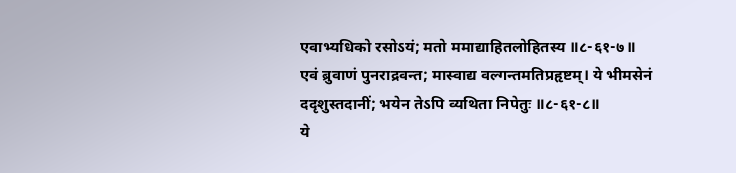एवाभ्यधिको रसोऽयं; मतो ममाद्याहितलोहितस्य ॥८-६१-७॥
एवं ब्रुवाणं पुनराद्रवन्त; मास्वाद्य वल्गन्तमतिप्रहृष्टम्। ये भीमसेनं ददृशुस्तदानीं; भयेन तेऽपि व्यथिता निपेतुः ॥८-६१-८॥
ये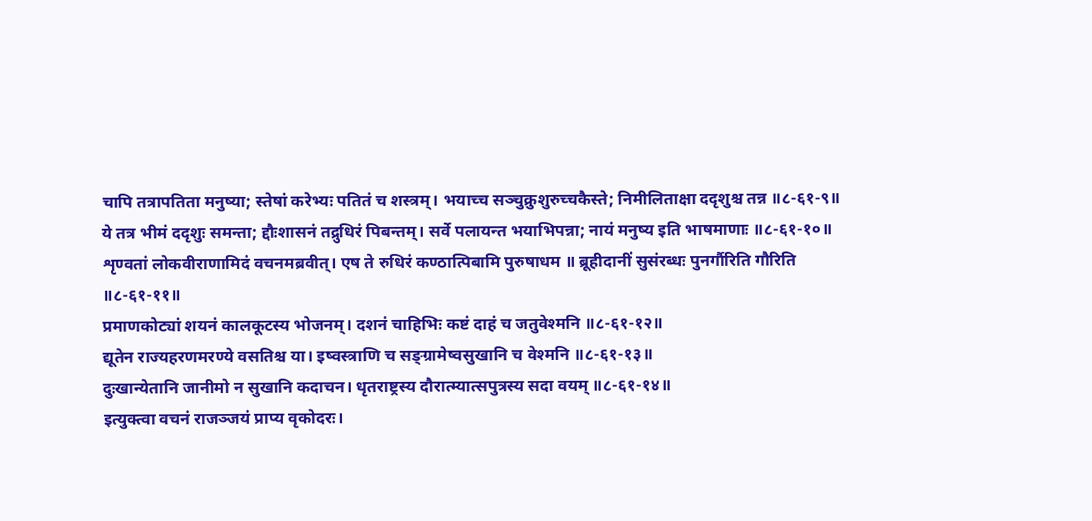चापि तत्रापतिता मनुष्या; स्तेषां करेभ्यः पतितं च शस्त्रम्। भयाच्च सञ्चुक्रुशुरुच्चकैस्ते; निमीलिताक्षा ददृशुश्च तन्न ॥८-६१-९॥
ये तत्र भीमं ददृशुः समन्ता; द्दौःशासनं तद्रुधिरं पिबन्तम्। सर्वे पलायन्त भयाभिपन्ना; नायं मनुष्य इति भाषमाणाः ॥८-६१-१०॥
शृण्वतां लोकवीराणामिदं वचनमब्रवीत्। एष ते रुधिरं कण्ठात्पिबामि पुरुषाधम ॥ ब्रूहीदानीं सुसंरब्धः पुनर्गौरिति गौरिति ॥८-६१-११॥
प्रमाणकोट्यां शयनं कालकूटस्य भोजनम्। दशनं चाहिभिः कष्टं दाहं च जतुवेश्मनि ॥८-६१-१२॥
द्यूतेन राज्यहरणमरण्ये वसतिश्च या। इष्वस्त्राणि च सङ्ग्रामेष्वसुखानि च वेश्मनि ॥८-६१-१३॥
दुःखान्येतानि जानीमो न सुखानि कदाचन। धृतराष्ट्रस्य दौरात्म्यात्सपुत्रस्य सदा वयम् ॥८-६१-१४॥
इत्युक्त्वा वचनं राजञ्जयं प्राप्य वृकोदरः।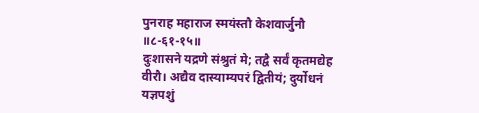पुनराह महाराज स्मयंस्तौ केशवार्जुनौ ॥८-६१-१५॥
दुःशासने यद्रणे संश्रुतं मे; तद्वै सर्वं कृतमद्येह वीरौ। अद्यैव दास्याम्यपरं द्वितीयं; दुर्योधनं यज्ञपशुं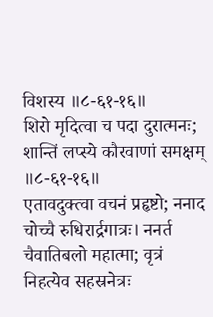विशस्य ॥८-६१-१६॥
शिरो मृदित्वा च पदा दुरात्मनः; शान्तिं लप्स्ये कौरवाणां समक्षम् ॥८-६१-१६॥
एतावदुक्त्वा वचनं प्रहृष्टो; ननाद चोच्चै रुधिरार्द्रगात्रः। ननर्त चैवातिबलो महात्मा; वृत्रं निहत्येव सहस्रनेत्रः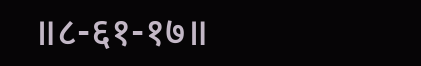॥८-६१-१७॥